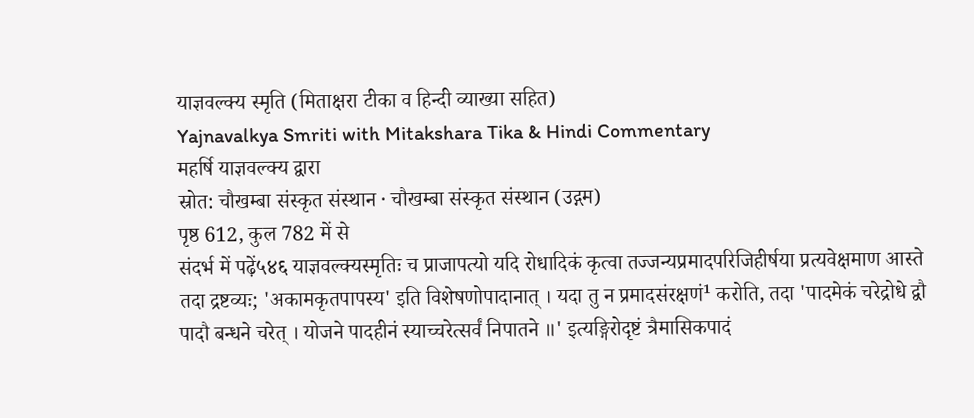याज्ञवल्क्य स्मृति (मिताक्षरा टीका व हिन्दी व्याख्या सहित)
Yajnavalkya Smriti with Mitakshara Tika & Hindi Commentary
महर्षि याज्ञवल्क्य द्वारा
स्रोत: चौखम्बा संस्कृत संस्थान · चौखम्बा संस्कृत संस्थान (उद्गम)
पृष्ठ 612, कुल 782 में से
संदर्भ में पढ़ें५४६ याज्ञवल्क्यस्मृतिः च प्राजापत्यो यदि रोधादिकं कृत्वा तज्जन्यप्रमादपरिजिहीर्षया प्रत्यवेक्षमाण आस्ते तदा द्रष्टव्यः; 'अकामकृतपापस्य' इति विशेषणोपादानात् । यदा तु न प्रमादसंरक्षणं¹ करोति, तदा 'पादमेकं चरेद्रोधे द्वौ पादौ बन्धने चरेत् । योजने पादहीनं स्याच्चरेत्सर्वं निपातने ॥' इत्यङ्गिरोदृष्टं त्रैमासिकपादं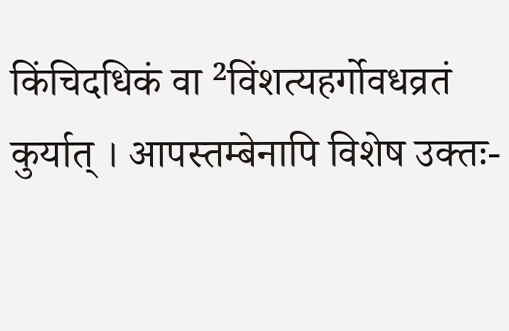किंचिदधिकं वा ²विंशत्यहर्गोवधव्रतं कुर्यात् । आपस्तम्बेनापि विशेष उक्तः-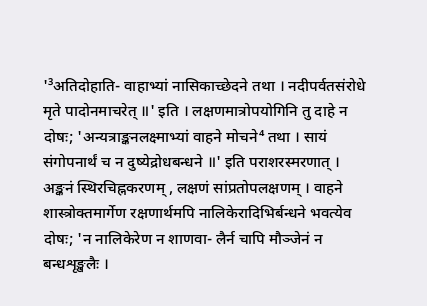'³अतिदोहाति- वाहाभ्यां नासिकाच्छेदने तथा । नदीपर्वतसंरोधे मृते पादोनमाचरेत् ॥' इति । लक्षणमात्रोपयोगिनि तु दाहे न दोषः; 'अन्यत्राङ्कनलक्ष्माभ्यां वाहने मोचने⁴ तथा । सायं संगोपनार्थं च न दुष्येद्रोधबन्धने ॥' इति पराशरस्मरणात् । अङ्कनं स्थिरचिह्नकरणम् , लक्षणं सांप्रतोपलक्षणम् । वाहने शास्त्रोक्तमार्गेण रक्षणार्थमपि नालिकेरादिभिर्बन्धने भवत्येव दोषः; 'न नालिकेरेण न शाणवा- लैर्न चापि मौञ्जेनं न बन्धशृङ्खलैः ।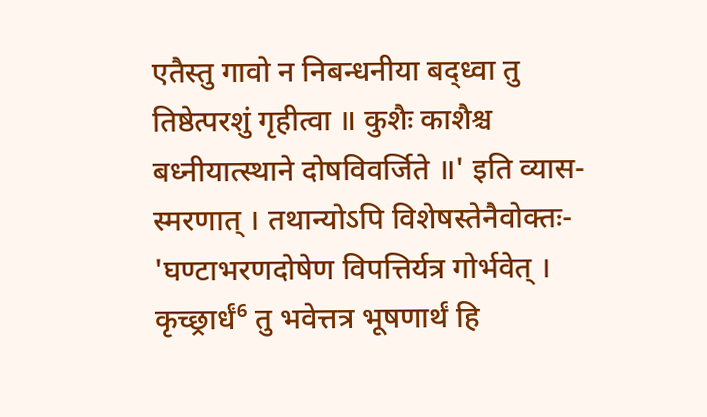एतैस्तु गावो न निबन्धनीया बद्ध्वा तु तिष्ठेत्परशुं गृहीत्वा ॥ कुशैः काशैश्च बध्नीयात्स्थाने दोषविवर्जिते ॥' इति व्यास- स्मरणात् । तथान्योऽपि विशेषस्तेनैवोक्तः- 'घण्टाभरणदोषेण विपत्तिर्यत्र गोर्भवेत् । कृच्छ्रार्धं⁶ तु भवेत्तत्र भूषणार्थं हि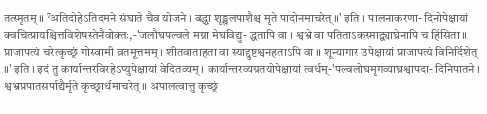तत्स्मृतम् ॥ ⁷अतिदोहेऽतिदमने संघाते चैव योजने । बद्ध्वा शृङ्खलपाशैश्च मृते पादोनमाचरेत् ॥' इति । पालनाकरणा- दिनोपेक्षायां क्वचित्प्रायश्चित्तविशेषस्तेनैवोक्तः,-'जलौघपल्वले मग्ना मेघविद्यु- द्धतापि वा । श्वभ्रे वा पतिताऽकस्माद्व्याघ्रेनापि च हिंसिता ॥ प्राजापत्यं चरेत्कृच्छ्रं गोस्वामी व्रतमूत्तमम् । शीतवाताहता वा स्याद्दुष्टश्वनहताऽपि वा ॥ शून्यागार उपेक्षायां प्राजापत्यं विनिर्दिशेत् ॥' इति । इदं तु कार्यान्तरविरहेऽप्युपेक्षायां वेदितव्यम् । कार्यान्तरव्यग्रतयोपेक्षायां त्वर्धम्-'पल्वलोघमृगव्याघ्रश्वापदा- दिनिपातने । श्वभ्रप्रपातसर्पाद्यैर्मृते कृच्छ्रार्धमाचरेत् ॥ अपालत्वात्तु कृच्छ्रं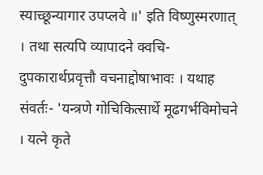स्याच्छून्यागार उपप्लवे ॥' इति विष्णुस्मरणात् । तथा सत्यपि व्यापादने क्वचि- दुपकारार्थप्रवृत्तौ वचनाद्दोषाभावः । यथाह संवर्तः- 'यन्त्रणे गोचिकित्सार्थे मूढगर्भविमोचने । यत्ने कृते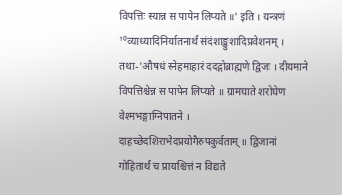विपत्तिः स्यान्न स पापेन लिप्यते ॥' इति । यन्त्रणं ¹⁰व्याध्यादिनिर्यातनार्थं संदंशाङ्कुशादिप्रवेशनम् । तथा-'औषधं स्नेहमाहारं ददद्गोब्राह्मणे द्विजः । दीयमाने विपत्तिश्चेन्न स पापेन लिप्यते ॥ ग्रामघाते शरोघेण वेश्मभङ्गाग्निपातने । दाहच्छेदशिराभेदप्रयोगैरुपकुर्वताम् ॥ द्विजानां गोहितार्थं च प्रायश्चित्तं न विद्यते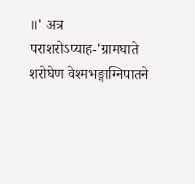॥' अत्र पराशरोऽप्याह-'ग्रामघाते शरोघेण वेश्मभङ्गाग्निपातने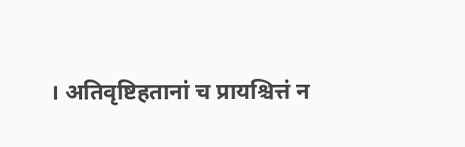। अतिवृष्टिहतानां च प्रायश्चित्तं न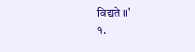विद्यते ॥'
१.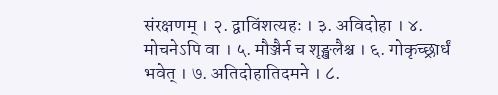संरक्षणम् । २. द्वाविंशत्यहः । ३. अविदोहा । ४. मोचनेऽपि वा । ५. मौञ्जैर्न च शृङ्खलैश्च । ६. गोकृच्छ्रार्धं भवेत् । ७. अतिदोहातिदमने । ८.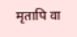मृतापि वा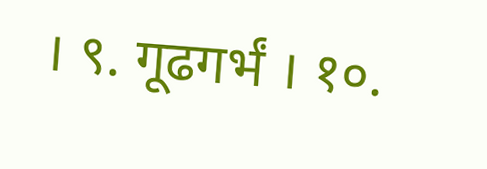। ९. गूढगर्भं । १०.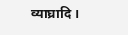व्याघ्रादि ।